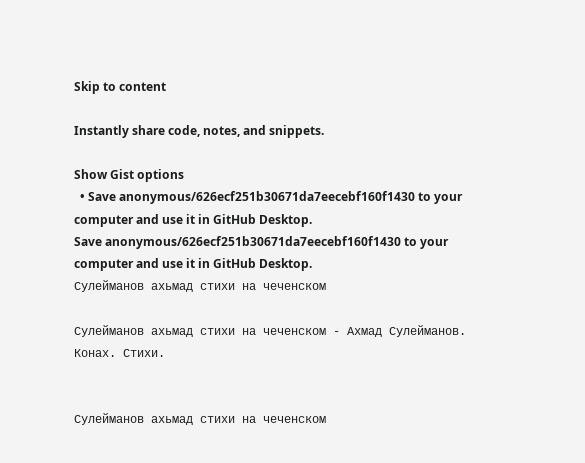Skip to content

Instantly share code, notes, and snippets.

Show Gist options
  • Save anonymous/626ecf251b30671da7eecebf160f1430 to your computer and use it in GitHub Desktop.
Save anonymous/626ecf251b30671da7eecebf160f1430 to your computer and use it in GitHub Desktop.
Сулейманов ахьмад стихи на чеченском

Сулейманов ахьмад стихи на чеченском - Ахмад Сулейманов. Конах. Стихи.


Сулейманов ахьмад стихи на чеченском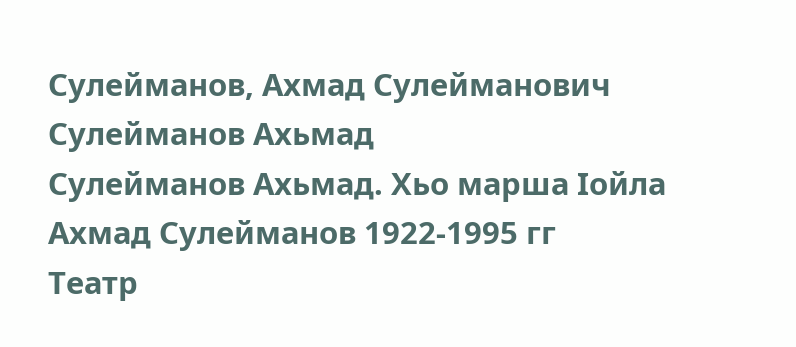Сулейманов, Ахмад Сулейманович
Сулейманов Ахьмад
Сулейманов Ахьмад. Хьо марша Iойла
Ахмад Сулейманов 1922-1995 гг
Театр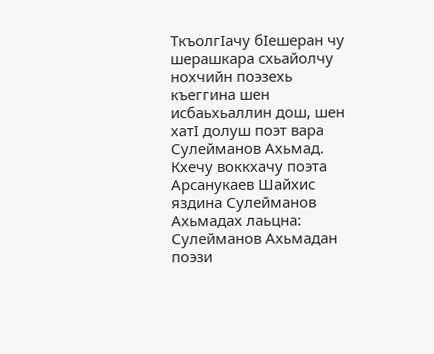ТкъолгIачу бIешеран чу шерашкара схьайолчу нохчийн поэзехь къеггина шен исбаьхьаллин дош, шен хатI долуш поэт вара Сулейманов Ахьмад. Кхечу воккхачу поэта Арсанукаев Шайхис яздина Сулейманов Ахьмадах лаьцна: Сулейманов Ахьмадан поэзи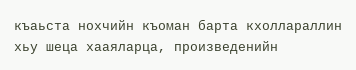къаьста нохчийн къоман барта кхоллараллин хьу шеца хааяларца, произведенийн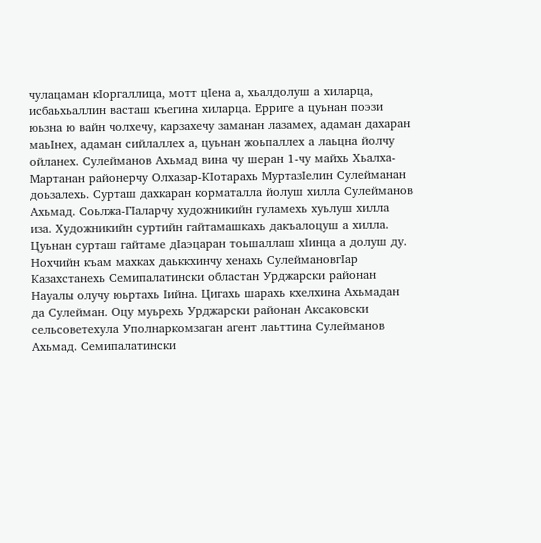чулацаман кIоргаллица, мотт цIена а, хьалдолуш а хиларца, исбаьхьаллин васташ къегина хиларца. Ерриге а цуьнан поэзи юьзна ю вайн чолхечу, карзахечу заманан лазамех, адаман дахаран маьIнех, адаман сийлаллех а, цуьнан жоьпаллех а лаьцна йолчу ойланех. Сулейманов Ахьмад вина чу шеран 1-чу майхь Хьалха-Мартанан районерчу Олхазар-КIотарахь МуртазIелин Сулейманан доьзалехь. Сурташ дахкаран корматалла йолуш хилла Сулейманов Ахьмад. Соьлжа-ГIаларчу художникийн гуламехь хуьлуш хилла иза. Художникийн суртийн гайтамашкахь дакъалоцуш а хилла. Цуьнан сурташ гайтаме дIаэцаран тоьшаллаш хIинца а долуш ду. Нохчийн къам махках даьккхинчу хенахь СулеймановгIар Казахстанехь Семипалатински областан Урджарски районан Науалы олучу юьртахь Iийна. Цигахь шарахь кхелхина Ахьмадан да Сулейман. Оцу муьрехь Урджарски районан Аксаковски сельсоветехула Уполнаркомзаган агент лаьттина Сулейманов Ахьмад. Семипалатински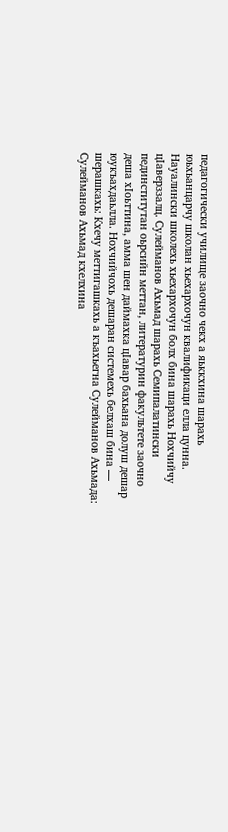педагогически училище заочно чекх а яьккхина шарахь юьхьанцарчу школан хьехархочун квалификаци елла цунна. Науалински школехь хьехархочун болх бина шарахь Нохчийчу цIаверззалц. Сулейманов Ахьмад шарахь Семипалатински пединститутан оьрсийн меттан, литературин факультете заочно деша хIоьттина, амма шен даймахка цIавар бахьана долуш дешар юукъахдаьлла. Нохчийчохь дешаран системехь белхаш бина — шерашкахь: Кхечу меттигашкахь а къахьегна Сулейманов Ахьмада: Сулейманов Ахьмад кхелхина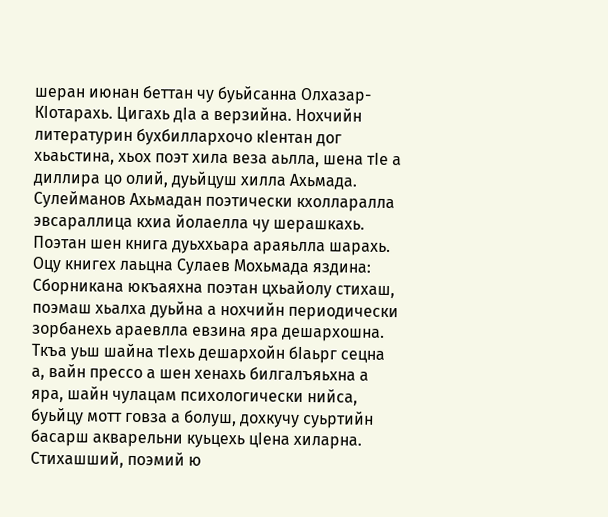шеран июнан беттан чу буьйсанна Олхазар-КIотарахь. Цигахь дIа а верзийна. Нохчийн литературин бухбиллархочо кIентан дог хьаьстина, хьох поэт хила веза аьлла, шена тIе а диллира цо олий, дуьйцуш хилла Ахьмада. Сулейманов Ахьмадан поэтически кхолларалла эвсараллица кхиа йолаелла чу шерашкахь. Поэтан шен книга дуьххьара араяьлла шарахь. Оцу книгех лаьцна Сулаев Мохьмада яздина: Сборникана юкъаяхна поэтан цхьайолу стихаш, поэмаш хьалха дуьйна а нохчийн периодически зорбанехь араевлла евзина яра дешархошна. Ткъа уьш шайна тIехь дешархойн бIаьрг сецна а, вайн прессо а шен хенахь билгалъяьхна а яра, шайн чулацам психологически нийса, буьйцу мотт говза а болуш, дохкучу суьртийн басарш акварельни куьцехь цIена хиларна. Стихашший, поэмий ю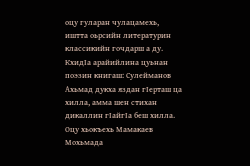оцу гуларан чулацамехь, иштта оьрсийн литературин классикийн гочдарш а ду. КхидIа арайийлина цуьнан поэзин книгаш: Сулейманов Ахьмад дукха яздан гIерташ ца хилла, амма шен стихан дикаллин гIайгIа беш хилла. Оцу хьокъехь Мамакаев Мохьмада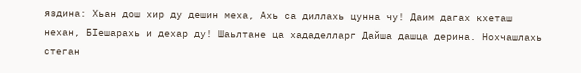яздина: Хьан дош хир ду дешин меха, Ахь са диллахь цунна чу! Даим дагах кхеташ нехан, БIешарахь и дехар ду! Шаьлтане ца хададелларг Дайша дашца дерина. Нохчашлахь стеган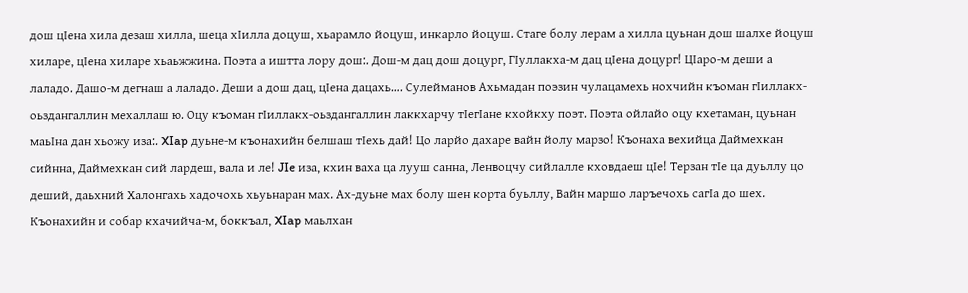дош цIена хила дезаш хилла, шеца хIилла доцуш, хьарамло йоцуш, инкарло йоцуш. Стаге болу лерам а хилла цуьнан дош шалхе йоцуш хиларе, цIена хиларе хьаьжжина. Поэта а иштта лору дош:. Дош-м дац дош доцург, ГIуллакха-м дац цIена доцург! ЦIаро-м деши а лаладо. Дашо-м дегнаш а лаладо. Деши а дош дац, цIена дацахь…. Сулейманов Ахьмадан поэзин чулацамехь нохчийн къоман гIиллакх-оьздангаллин мехаллаш ю. Оцу къоман гIиллакх-оьздангаллин лаккхарчу тIегIане кхойкху поэт. Поэта ойлайо оцу кхетаман, цуьнан маьIна дан хьожу иза:. XIap дуьне-м къонахийн белшаш тIехь дай! Цо ларйо дахаре вайн йолу марзо! Къонаха вехийца Даймехкан сийнна, Даймехкан сий лардеш, вала и ле! JIe иза, кхин ваха ца лууш санна, Ленвоцчу сийлалле кховдаеш цIе! Терзан тIе ца дуьллу цо деший, даьхний Халонгахь хадочохь хьуьнаран мах. Ах-дуьне мах болу шен корта буьллу, Вайн маршо ларъечохь caгIa до шех. Къонахийн и собар кхачийча-м, боккъал, XIap маьлхан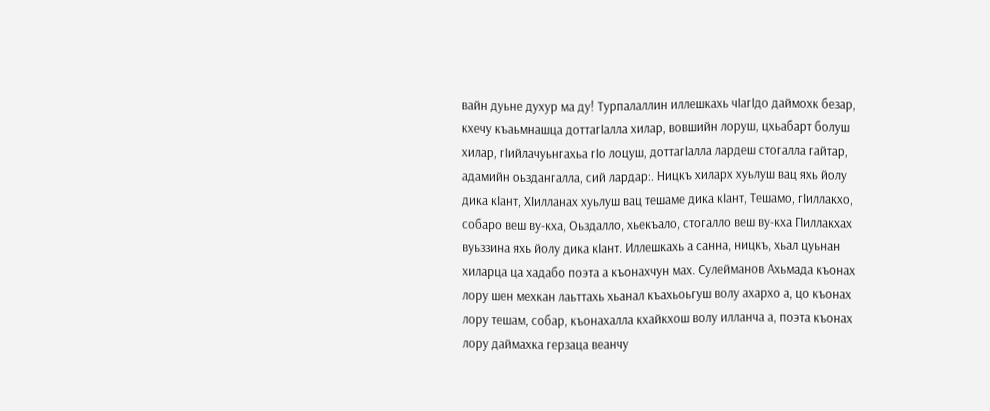вайн дуьне духур ма ду! Турпалаллин иллешкахь чIагIдо даймохк безар, кхечу къаьмнашца доттагIалла хилар, вовшийн лоруш, цхьабарт болуш хилар, гIийлачуьнгахьа гIо лоцуш, доттагIалла лардеш стогалла гайтар, адамийн оьздангалла, сий лардар:. Ницкъ хиларх хуьлуш вац яхь йолу дика кIант, ХIилланах хуьлуш вац тешаме дика кIант, Тешамо, гIиллакхо, собаро веш ву-кха, Оьздалло, хьекъало, стогалло веш ву-кха ГIиллакхах вуьззина яхь йолу дика кIант. Иллешкахь а санна, ницкъ, хьал цуьнан хиларца ца хадабо поэта а къонахчун мах. Сулейманов Ахьмада къонах лору шен мехкан лаьттахь хьанал къахьоьгуш волу ахархо а, цо къонах лору тешам, собар, къонахалла кхайкхош волу илланча а, поэта къонах лору даймахка герзаца веанчу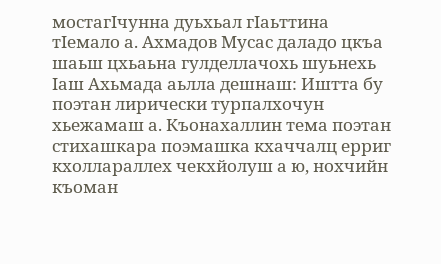мостагIчунна дуьхьал гIаьттина тIемало а. Ахмадов Мусас даладо цкъа шаьш цхьаьна гулделлачохь шуьнехь Iаш Ахьмада аьлла дешнаш: Иштта бу поэтан лирически турпалхочун хьежамаш а. Къонахаллин тема поэтан стихашкара поэмашка кхаччалц ерриг кхоллараллех чекхйолуш а ю, нохчийн къоман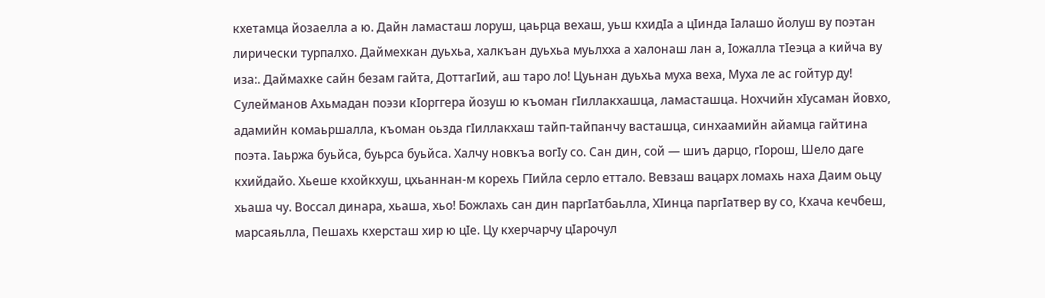кхетамца йозаелла а ю. Дайн ламасташ лоруш, цаьрца вехаш, уьш кхидIа а цIинда Iалашо йолуш ву поэтан лирически турпалхо. Даймехкан дуьхьа, халкъан дуьхьа муьлхха а халонаш лан а, Iожалла тIеэца а кийча ву иза:. Даймахке сайн безам гайта, ДоттагIий, аш таро ло! Цуьнан дуьхьа муха веха, Муха ле ас гойтур ду! Сулейманов Ахьмадан поэзи кIорггера йозуш ю къоман гIиллакхашца, ламасташца. Нохчийн хIусаман йовхо, адамийн комаьршалла, къоман оьзда гIиллакхаш тайп-тайпанчу васташца, синхаамийн айамца гайтина поэта. Iаьржа буьйса, буьрса буьйса. Халчу новкъа вогIу со. Сан дин, сой — шиъ дарцо, гIорош, Шело даге кхийдайо. Хьеше кхойкхуш, цхьаннан-м корехь ГIийла серло еттало. Вевзаш вацарх ломахь наха Даим оьцу хьаша чу. Воссал динара, хьаша, хьо! Божлахь сан дин паргIатбаьлла, ХIинца паргIатвер ву со, Кхача кечбеш, марсаяьлла, Пешахь кхерсташ хир ю цIе. Цу кхерчарчу цIарочул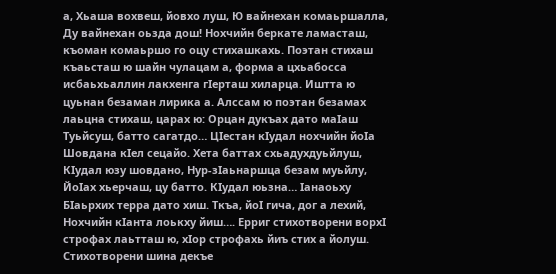а, Хьаша вохвеш, йовхо луш, Ю вайнехан комаьршалла, Ду вайнехан оьзда дош! Нохчийн беркате ламасташ, къоман комаьршо го оцу стихашкахь. Поэтан стихаш къаьсташ ю шайн чулацам а, форма а цхьабосса исбаьхьаллин лакхенга гIерташ хиларца. Иштта ю цуьнан безаман лирика а. Алссам ю поэтан безамах лаьцна стихаш, царах ю: Орцан дукъах дато маIаш Туьйсуш, батто сагатдо… ЦIестан кIудал нохчийн йоIа Шовдана кIел сецайо. Хета баттах схьадухдуьйлуш, КIудал юзу шовдано, Нур-зIаьнаршца безам муьйлу, ЙоIах хьерчаш, цу батто. КIудал юьзна… Iанаоьху БIаьрхих терра дато хиш. Ткъа, йоI гича, дог а лехий, Нохчийн кIанта лоькху йиш…. Ерриг стихотворени ворхI строфах лаьтташ ю, хIор строфахь йиъ стих а йолуш. Стихотворени шина декъе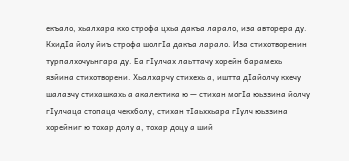екъало, хьалхара кхо строфа цхьа дакъа ларало, иза авторера ду. КхидIа йолу йиъ строфа шолгIа дакъа ларало. Иза стихотворенин турпалхочуьнгара ду. Еа гIулчах лаьттачу хорейн барамехь язйина стихотворени. Хьалхарчу стихехь а, иштта дIайолчу кхечу шалазчу стихашкахь а акалектика ю — стихан могIа юьззина йолчу гIулчаца стопаца чекхболу, стихан тIаьххьара гIулч юьззина хорейниг ю тохар долу а, тохар доцу а ший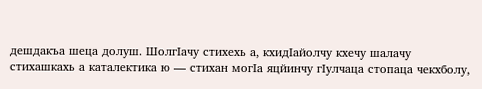дешдакъа шеца долуш. ШолгIачу стихехь а, кхидIайолчу кхечу шалачу стихашкахь а каталектика ю — стихан могIа яцйинчу гIулчаца стопаца чекхболу,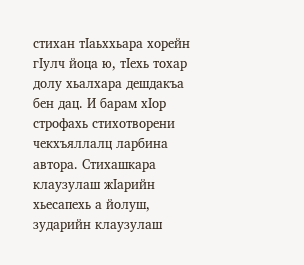стихан тIаьххьара хорейн гIулч йоца ю, тIехь тохар долу хьалхара дешдакъа бен дац. И барам хIор строфахь стихотворени чекхъяллалц ларбина автора. Стихашкара клаузулаш жIарийн хьесапехь а йолуш, зударийн клаузулаш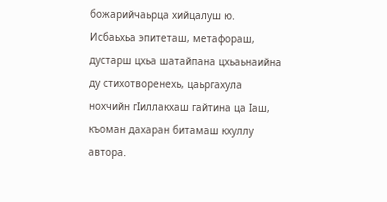божарийчаьрца хийцалуш ю. Исбаьхьа эпитеташ, метафораш, дустарш цхьа шатайпана цхьаьнаийна ду стихотворенехь, цаьргахула нохчийн гIиллакхаш гайтина ца Iаш, къоман дахаран битамаш кхуллу автора.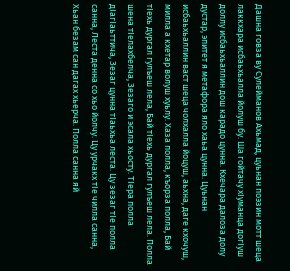Дашна говза ву Сулейманов Ахьмад, цуьнан поэзин мотт шеца лаккхара исбаьхьалла йолуш бу. Ша гойтачу хIуманца догIуш доллу исбаьхьаллин дош карадо цунна. Кхечара далоза долу дустар, эпитет я метафора яло хаьа цунна. Цуьнан исбаьхьаллин васт шеца чолхалла йоцуш, аьхна, даге кхочуш, милла а кхетар волуш хуьлу. Хаза полла, къорза полла, Бай тIехь дургал гулъеш лела, Бай тIехь дургал гулъеш лела. Полла шена тIелахбелча, Зезаго и эсала хьосту. ТIера полла дIагIаьттича, Зезаг цунна тIаьхьа леста. Цу зезаг тIе полла санна, Леста денна со хьо йолчу. Цу урчакх тIе чилла санна, Хьан безам сан дагах хьерча. Полла санна яй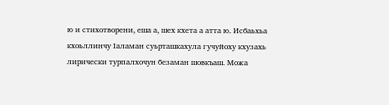ю и стихотворени, еша а, шех кхета а атта ю. Исбаьхьа кхоьллинчу Iаламан суьрташкахула гучуйоху кхузахь лирически турпалхочун безаман шовкъаш. Можа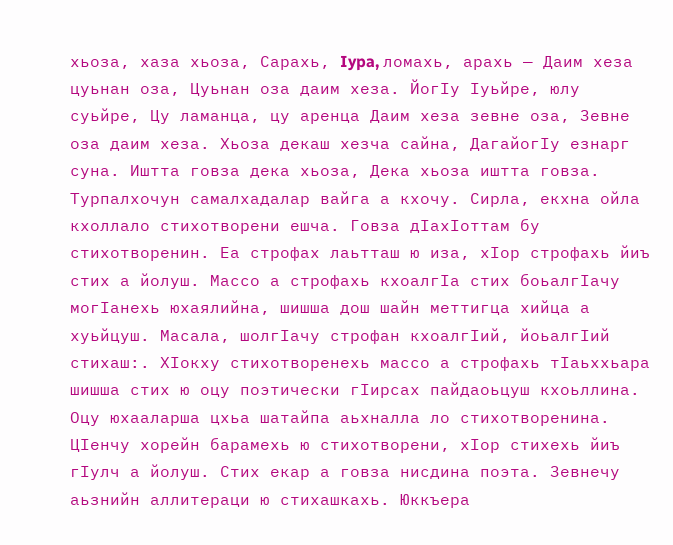хьоза, хаза хьоза, Сарахь, Iypa, ломахь, арахь — Даим хеза цуьнан оза, Цуьнан оза даим хеза. ЙогIу Iуьйре, юлу суьйре, Цу ламанца, цу аренца Даим хеза зевне оза, Зевне оза даим хеза. Хьоза декаш хезча сайна, ДагайогIу езнарг суна. Иштта говза дека хьоза, Дека хьоза иштта говза. Турпалхочун самалхадалар вайга а кхочу. Сирла, екхна ойла кхоллало стихотворени ешча. Говза дIахIоттам бу стихотворенин. Еа строфах лаьтташ ю иза, хIор строфахь йиъ стих а йолуш. Массо а строфахь кхоалгIа стих боьалгIачу могIанехь юхаялийна, шишша дош шайн меттигца хийца а хуьйцуш. Масала, шолгIачу строфан кхоалгIий, йоьалгIий стихаш:. ХIокху стихотворенехь массо а строфахь тIаьххьара шишша стих ю оцу поэтически гIирсах пайдаоьцуш кхоьллина. Оцу юхааларша цхьа шатайпа аьхналла ло стихотворенина. ЦIенчу хорейн барамехь ю стихотворени, хIор стихехь йиъ гIулч а йолуш. Стих екар а говза нисдина поэта. Зевнечу аьзнийн аллитераци ю стихашкахь. Юккъера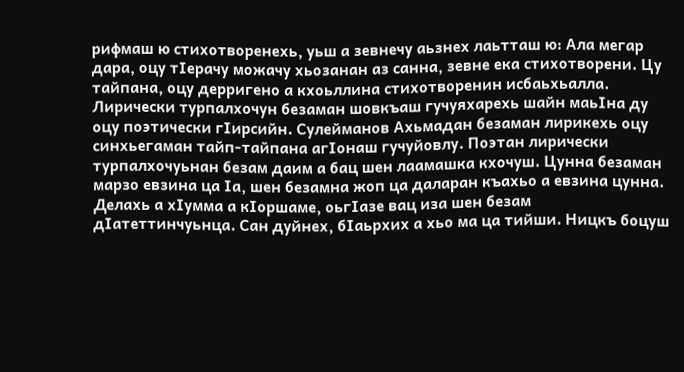рифмаш ю стихотворенехь, уьш а зевнечу аьзнех лаьтташ ю: Ала мегар дара, оцу тIерачу можачу хьозанан аз санна, зевне ека стихотворени. Цу тайпана, оцу дерригено а кхоьллина стихотворенин исбаьхьалла. Лирически турпалхочун безаман шовкъаш гучуяхарехь шайн маьIна ду оцу поэтически гIирсийн. Сулейманов Ахьмадан безаман лирикехь оцу синхьегаман тайп-тайпана агIонаш гучуйовлу. Поэтан лирически турпалхочуьнан безам даим а бац шен лаамашка кхочуш. Цунна безаман марзо евзина ца Iа, шен безамна жоп ца даларан къахьо а евзина цунна. Делахь а хIумма а кIоршаме, оьгIазе вац иза шен безам дIатеттинчуьнца. Сан дуйнех, бIаьрхих а хьо ма ца тийши. Ницкъ боцуш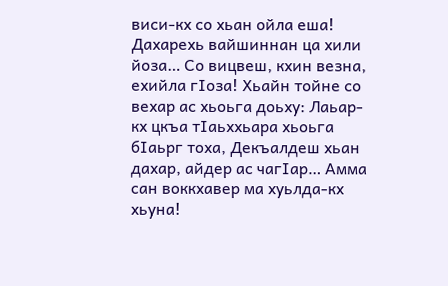виси-кх со хьан ойла еша! Дахарехь вайшиннан ца хили йоза… Со вицвеш, кхин везна, ехийла гIоза! Хьайн тойне со вехар ас хьоьга доьху: Лаьар-кх цкъа тIаьххьара хьоьга бIаьрг тоха, Декъалдеш хьан дахар, айдер ас чагIар… Амма сан воккхавер ма хуьлда-кх хьуна!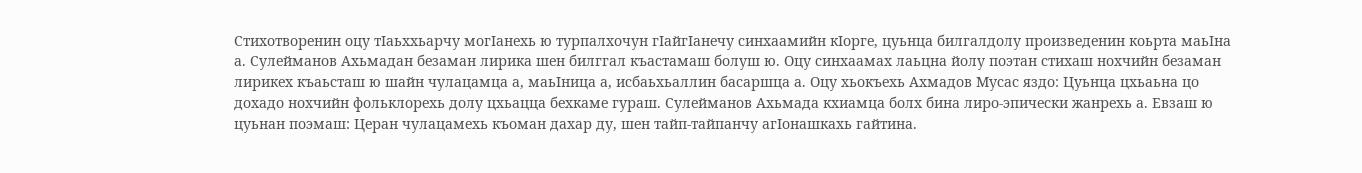Стихотворенин оцу тIаьххьарчу могIанехь ю турпалхочун гIайгIанечу синхаамийн кIорге, цуьнца билгалдолу произведенин коьрта маьIна а. Сулейманов Ахьмадан безаман лирика шен билггал къастамаш болуш ю. Оцу синхаамах лаьцна йолу поэтан стихаш нохчийн безаман лирикех къаьсташ ю шайн чулацамца а, маьIница а, исбаьхьаллин басаршца а. Оцу хьокъехь Ахмадов Мусас яздо: Цуьнца цхьаьна цо дохадо нохчийн фольклорехь долу цхьацца бехкаме гураш. Сулейманов Ахьмада кхиамца болх бина лиро-эпически жанрехь а. Евзаш ю цуьнан поэмаш: Церан чулацамехь къоман дахар ду, шен тайп-тайпанчу агIонашкахь гайтина.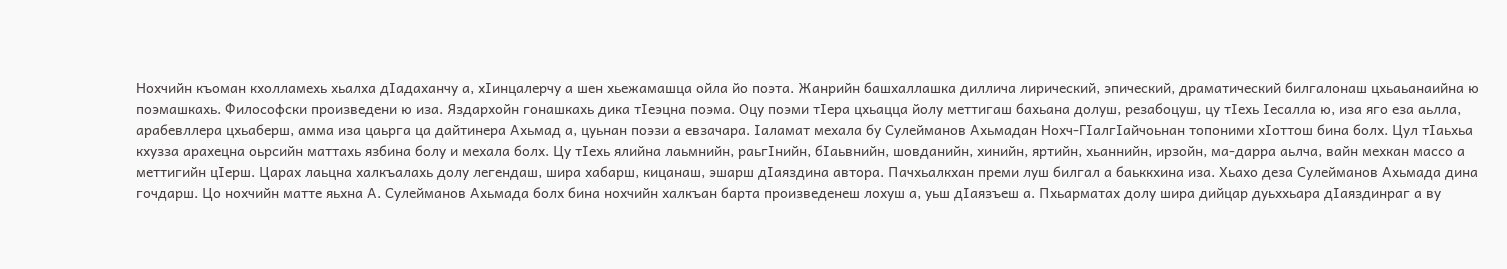Нохчийн къоман кхолламехь хьалха дIадаханчу а, хIинцалерчу а шен хьежамашца ойла йо поэта. Жанрийн башхаллашка диллича лирический, эпический, драматический билгалонаш цхьаьанаийна ю поэмашкахь. Философски произведени ю иза. Яздархойн гонашкахь дика тIеэцна поэма. Оцу поэми тIера цхьацца йолу меттигаш бахьана долуш, резабоцуш, цу тIехь Iесалла ю, иза яго еза аьлла, арабевллера цхьаберш, амма иза цаьрга ца дайтинера Ахьмад а, цуьнан поэзи а евзачара. Iаламат мехала бу Сулейманов Ахьмадан Нохч-ГIалгIайчоьнан топоними хIоттош бина болх. Цул тIаьхьа кхузза арахецна оьрсийн маттахь язбина болу и мехала болх. Цу тIехь ялийна лаьмнийн, раьгIнийн, бIаьвнийн, шовданийн, хинийн, яртийн, хьаннийн, ирзойн, ма-дарра аьлча, вайн мехкан массо а меттигийн цIерш. Царах лаьцна халкъалахь долу легендаш, шира хабарш, кицанаш, эшарш дIаяздина автора. Пачхьалкхан преми луш билгал а баьккхина иза. Хьахо деза Сулейманов Ахьмада дина гочдарш. Цо нохчийн матте яьхна А. Сулейманов Ахьмада болх бина нохчийн халкъан барта произведенеш лохуш а, уьш дIаязъеш а. Пхьарматах долу шира дийцар дуьххьара дIаяздинраг а ву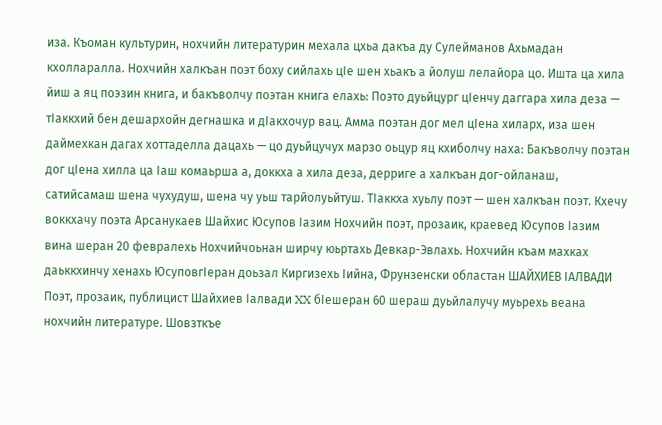иза. Къоман культурин, нохчийн литературин мехала цхьа дакъа ду Сулейманов Ахьмадан кхолларалла. Нохчийн халкъан поэт боху сийлахь цIе шен хьакъ а йолуш лелайора цо. Ишта ца хила йиш а яц поэзин книга, и бакъволчу поэтан книга елахь: Поэто дуьйцург цIенчу даггара хила деза — тIаккхий бен дешархойн дегнашка и дIакхочур вац. Амма поэтан дог мел цIена хиларх, иза шен даймехкан дагах хоттаделла дацахь — цо дуьйцучух марзо оьцур яц кхиболчу наха: Бакъволчу поэтан дог цIена хилла ца Iаш комаьрша а, доккха а хила деза, дерриге а халкъан дог-ойланаш, сатийсамаш шена чухудуш, шена чу уьш тарйолуьйтуш. ТIаккха хуьлу поэт — шен халкъан поэт. Кхечу воккхачу поэта Арсанукаев Шайхис Юсупов Iазим Нохчийн поэт, прозаик, краевед Юсупов Iазим вина шеран 20 февралехь Нохчийчоьнан ширчу юьртахь Девкар-Эвлахь. Нохчийн къам махках даьккхинчу хенахь ЮсуповгIеран доьзал Киргизехь Iийна, Фрунзенски областан ШАЙХИЕВ IАЛВАДИ Поэт, прозаик, публицист Шайхиев Iалвади XX бIешеран 60 шераш дуьйлалучу муьрехь веана нохчийн литературе. Шовзткъе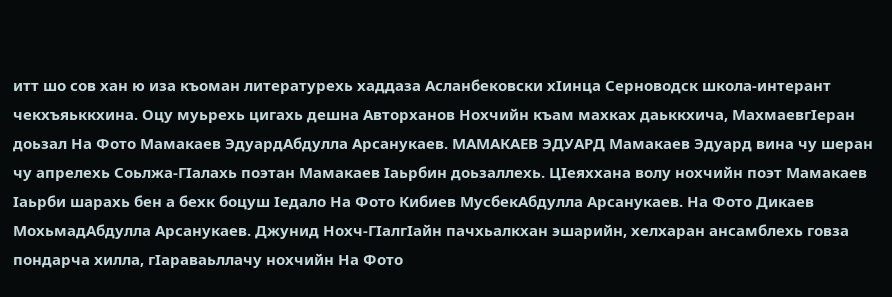итт шо сов хан ю иза къоман литературехь хаддаза Асланбековски хIинца Серноводск школа-интерант чекхъяьккхина. Оцу муьрехь цигахь дешна Авторханов Нохчийн къам махках даьккхича, МахмаевгIеран доьзал На Фото Мамакаев ЭдуардАбдулла Арсанукаев. МАМАКАЕВ ЭДУАРД Мамакаев Эдуард вина чу шеран чу апрелехь Соьлжа-ГIалахь поэтан Мамакаев Iаьрбин доьзаллехь. ЦIеяххана волу нохчийн поэт Мамакаев Iаьрби шарахь бен а бехк боцуш Iедало На Фото Кибиев МусбекАбдулла Арсанукаев. На Фото Дикаев МохьмадАбдулла Арсанукаев. Джунид Нохч-ГIалгIайн пачхьалкхан эшарийн, хелхаран ансамблехь говза пондарча хилла, гIараваьллачу нохчийн На Фото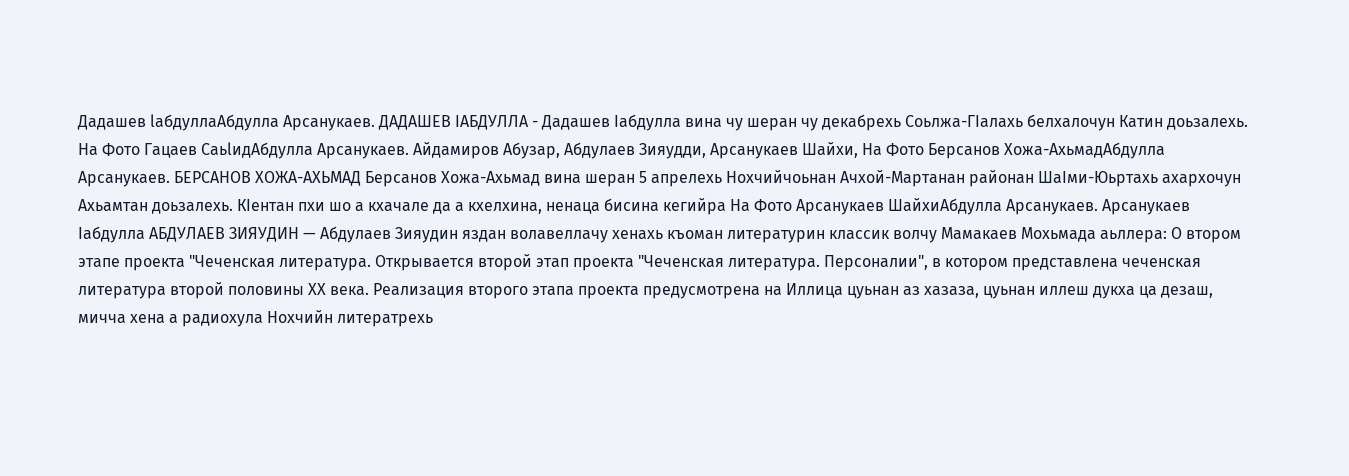Дадашев lабдуллаАбдулла Арсанукаев. ДАДАШЕВ IАБДУЛЛА - Дадашев Iабдулла вина чу шеран чу декабрехь Соьлжа-ГIалахь белхалочун Катин доьзалехь. На Фото Гацаев СаьlидАбдулла Арсанукаев. Айдамиров Абузар, Абдулаев Зияудди, Арсанукаев Шайхи, На Фото Берсанов Хожа-АхьмадАбдулла Арсанукаев. БЕРСАНОВ ХОЖА-АХЬМАД Берсанов Хожа-Ахьмад вина шеран 5 апрелехь Нохчийчоьнан Ачхой-Мартанан районан ШаIми-Юьртахь ахархочун Ахьамтан доьзалехь. КIентан пхи шо а кхачале да а кхелхина, ненаца бисина кегийра На Фото Арсанукаев ШайхиАбдулла Арсанукаев. Арсанукаев Iабдулла АБДУЛАЕВ ЗИЯУДИН — Абдулаев Зияудин яздан волавеллачу хенахь къоман литературин классик волчу Мамакаев Мохьмада аьллера: О втором этапе проекта "Чеченская литература. Открывается второй этап проекта "Чеченская литература. Персоналии", в котором представлена чеченская литература второй половины ХХ века. Реализация второго этапа проекта предусмотрена на Иллица цуьнан аз хазаза, цуьнан иллеш дукха ца дезаш, мичча хена а радиохула Нохчийн литератрехь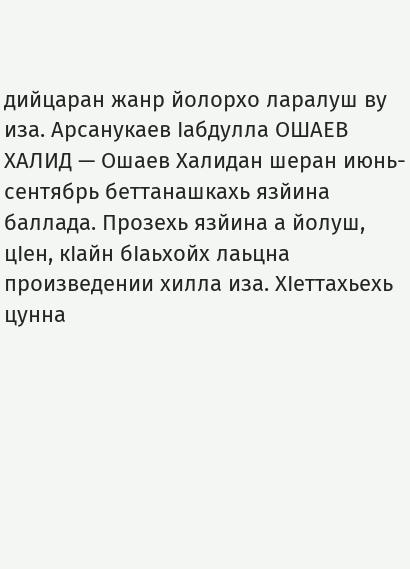дийцаран жанр йолорхо ларалуш ву иза. Арсанукаев Iабдулла ОШАЕВ ХАЛИД — Ошаев Халидан шеран июнь-сентябрь беттанашкахь язйина баллада. Прозехь язйина а йолуш, цIен, кIайн бIаьхойх лаьцна произведении хилла иза. ХIеттахьехь цунна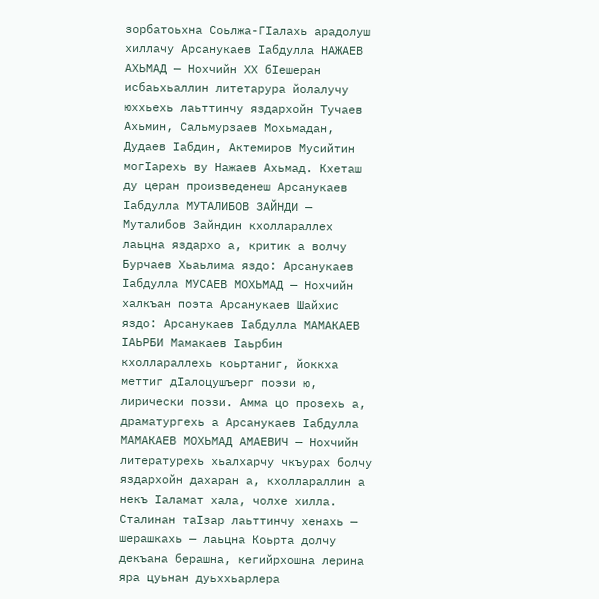зорбатоьхна Соьлжа-ГIалахь арадолуш хиллачу Арсанукаев Iабдулла НАЖАЕВ АХЬМАД — Нохчийн ХХ бIешеран исбаьхьаллин литетарура йолалучу юххьехь лаьттинчу яздархойн Тучаев Ахьмин, Сальмурзаев Мохьмадан, Дудаев Iабдин, Актемиров Мусийтин могIарехь ву Нажаев Ахьмад. Кхеташ ду церан произведенеш Арсанукаев Iабдулла МУТАЛИБОВ ЗАЙНДИ — Муталибов Зайндин кхоллараллех лаьцна яздархо а, критик а волчу Бурчаев Хьаьлима яздо: Арсанукаев Iабдулла МУСАЕВ МОХЬМАД — Нохчийн халкъан поэта Арсанукаев Шайхис яздо: Арсанукаев Iабдулла МАМАКАЕВ IАЬРБИ Мамакаев Iаьрбин кхоллараллехь коьртаниг, йоккха меттиг дIалоцушъерг поэзи ю, лирически поэзи. Амма цо прозехь а, драматургехь а Арсанукаев Iабдулла МАМАКАЕВ МОХЬМАД АМАЕВИЧ — Нохчийн литературехь хьалхарчу чкъурах болчу яздархойн дахаран а, кхоллараллин а некъ Iаламат хала, чолхе хилла. Сталинан таIзар лаьттинчу хенахь — шерашкахь — лаьцна Коьрта долчу декъана берашна, кегийрхошна лерина яра цуьнан дуьххьарлера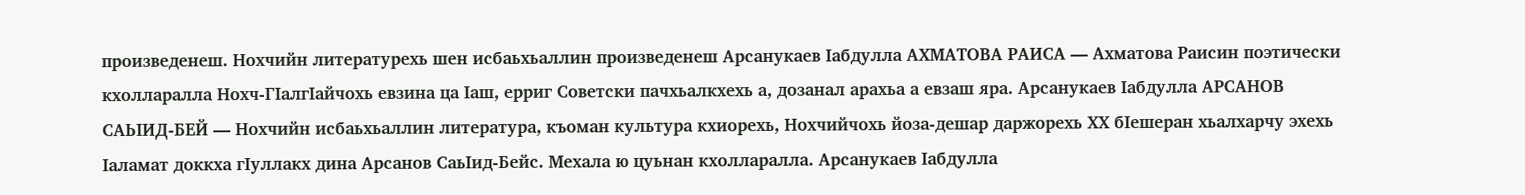произведенеш. Нохчийн литературехь шен исбаьхьаллин произведенеш Арсанукаев Iабдулла АХМАТОВА РАИСА — Ахматова Раисин поэтически кхолларалла Нохч-ГIалгIайчохь евзина ца Iаш, ерриг Советски пачхьалкхехь а, дозанал арахьа а евзаш яра. Арсанукаев Iабдулла АРСАНОВ САЬIИД-БЕЙ — Нохчийн исбаьхьаллин литература, къоман культура кхиорехь, Нохчийчохь йоза-дешар даржорехь ХХ бIешеран хьалхарчу эхехь Iаламат доккха гIуллакх дина Арсанов СаьIид-Бейс. Мехала ю цуьнан кхолларалла. Арсанукаев Iабдулла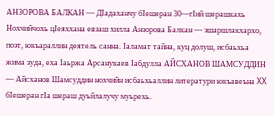АНЗОРОВА БАЛКАН — ДIадаханчу бIешеран 30—гIий шерашкахь Нохчийчохь цIеяххана евзаш хилла Анзорова Балкан — эшаршлакхархо, поэт, юкъараллин деятель санна. Iаламат тайна, куц долуш, исбаьхьа жима зуда, еха Iаьржа Арсанукаев Iабдулла АЙСХАНОВ ШАМСУДДИН — Айсханов Шамсуддин нохчийн исбаьхьаллин литератури юкъавеъна XX бIешеран гIа шераш дуьйлалучу муьрехь.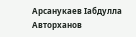Арсанукаев Iабдулла Авторханов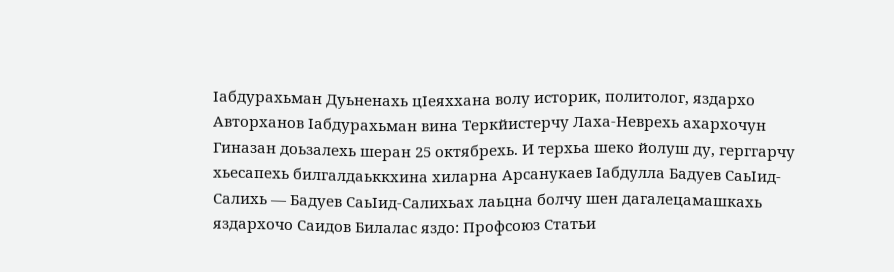Iабдурахьман Дуьненахь цIеяххана волу историк, политолог, яздархо Авторханов Iабдурахьман вина Теркйистерчу Лаха-Неврехь ахархочун Гиназан доьзалехь шеран 25 октябрехь. И терхьа шеко йолуш ду, герггарчу хьесапехь билгалдаьккхина хиларна Арсанукаев Iабдулла Бадуев СаьIид-Салихь — Бадуев СаьIид-Салихьах лаьцна болчу шен дагалецамашкахь яздархочо Саидов Билалас яздо: Профсоюз Статьи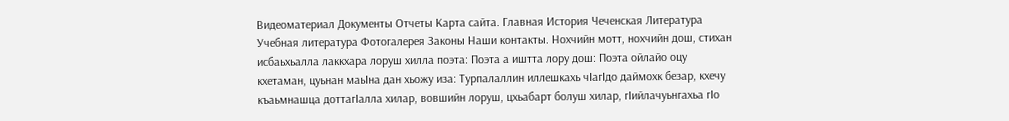Видеоматериал Документы Отчеты Карта сайта. Главная История Чеченская Литература Учебная литература Фотогалерея Законы Наши контакты. Нохчийн мотт, нохчийн дош, стихан исбаьхьалла лаккхара лоруш хилла поэта: Поэта а иштта лору дош: Поэта ойлайо оцу кхетаман, цуьнан маьIна дан хьожу иза: Турпалаллин иллешкахь чIагIдо даймохк безар, кхечу къаьмнашца доттагIалла хилар, вовшийн лоруш, цхьабарт болуш хилар, гIийлачуьнгахьа гIо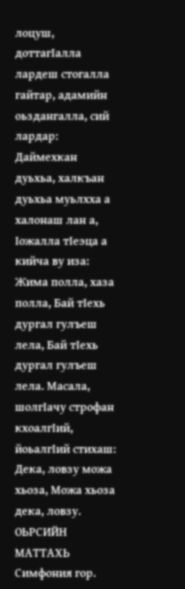лоцуш, доттагIалла лардеш стогалла гайтар, адамийн оьздангалла, сий лардар: Даймехкан дуьхьа, халкъан дуьхьа муьлхха а халонаш лан а, Iожалла тIеэца а кийча ву иза: Жима полла, хаза полла, Бай тIехь дургал гулъеш лела, Бай тIехь дургал гулъеш лела. Масала, шолгIачу строфан кхоалгIий, йоьалгIий стихаш: Дека, ловзу можа хьоза, Можа хьоза дека, ловзу. ОЬРСИЙН МАТТАХЬ Симфония гор.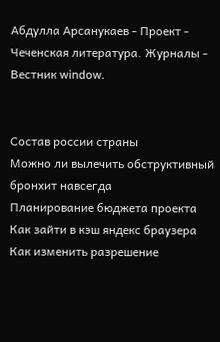Абдулла Арсанукаев - Проект - Чеченская литература. Журналы - Вестник window.


Состав россии страны
Можно ли вылечить обструктивный бронхит навсегда
Планирование бюджета проекта
Как зайти в кэш яндекс браузера
Как изменить разрешение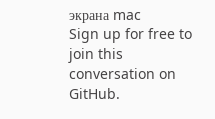экрана mac
Sign up for free to join this conversation on GitHub.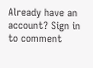Already have an account? Sign in to comment